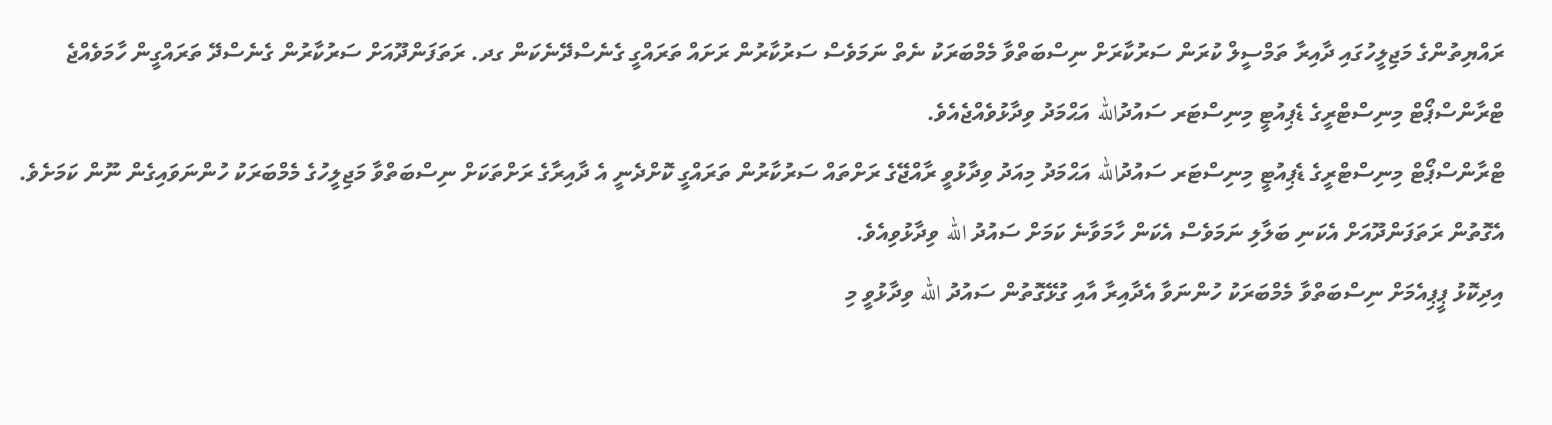ރައްޔިތުންގެ މަޖިލީހުގައި ދާއިރާ ތަމްސީލް ކުރަން ސަރުކާރަށް ނިސްބަތްވާ މެމްބަރަކު ނެތް ނަމަވެސް ސަރުކާރުން ރަށައް ތަރައްގީ ގެނެސްދޭނެކަން ގދ. ރަތަފަންދޫއަށް ސަރުކާރުން ގެނެސްދޭ ތަރައްގީން ހާމަވެއްޖެ ޓްރާންސްޕޯޓް މިނިސްޓްރީގެ ޑެޕިއުޓީ މިނިސްޓަރ ސައުދުالله އަޙްމަދު ވިދާޅުވެއްޖެއެވެ.
ޓްރާންސްޕޯޓް މިނިސްޓްރީގެ ޑެޕިއުޓީ މިނިސްޓަރ ސައުދުالله އަޙްމަދު މިއަދު ވިދާޅުވީ ރާއްޖޭގެ ރަށްތައް ސަރުކާރުން ތަރައްގީ ކޮށްދެނީ އެ ދާއިރާގެ ރަށްތަކަށް ނިސްބަތްވާ މަޖިލީހުގެ މެމްބަރަކު ހުންނަވައިގެން ނޫން ކަމަށެވެ. އެގޮތުން ރަތަފަންދޫއަށް އެކަނި ބަލާލި ނަމަވެސް އެކަން ހާމަވާނެ ކަމަށް ސައުދު الله ވިދާޅުވިއެވެ.
އިދިކޮޅު ޕީޕިއެމަށް ނިސްބަތްވާ މެމްބަރަކު ހުންނަވާ އެދާއިރާ އާއި ގުޅޭގޮތުން ސައުދު الله ވިދާޅުވީ މި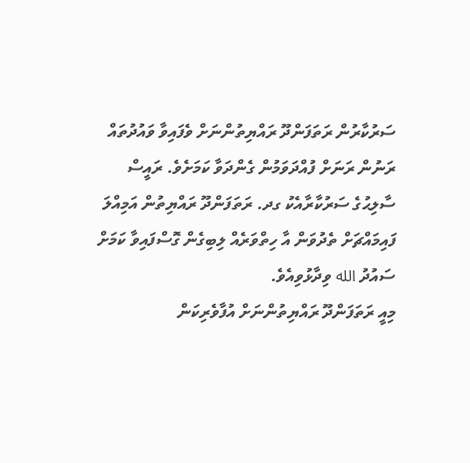ސަރުކާރުން ރަތަފަންދޫ ރައްޔިތުންނަށް ވެފައިވާ ވައުދުތައް ރަނުން ރަނަށް ފުއްދަވަމުން ގެންދަވާ ކަމަށެވެ. ރައީސް ސާލިޙުގެ ސަރުކާރާއެކު ގދ. ރަތަފަންދޫ ރައްޔިތުން އަމިއްލަ ފައިމައްޗަށް ތެދުވަން އާ ހިތްވަރެއް ލިބިގެން ގޮސްފައިވާ ކަމަށް ސައުދު الله ވިދާޅުވިއެވެ.
މިއީ ރަތަފަންދޫ ރައްޔިތުންނަށް އުފާވެރިކަން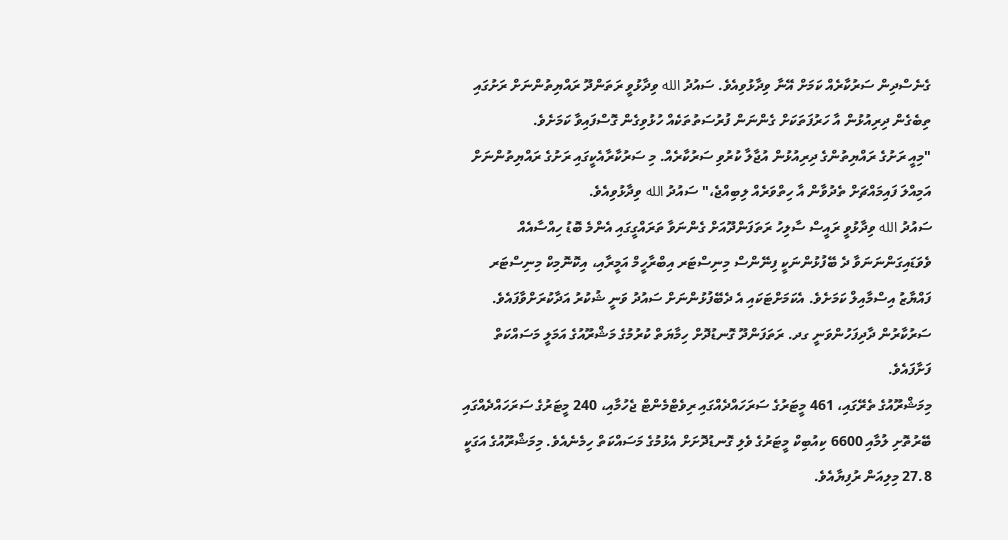ގެނެސްދިން ސަރުކާރެއް ކަމަށް އޭނާ ވިދާޅުވިއެވެ. ސައުދު الله ވިދާޅުވީ ރަތަންދޫ ރައްޔިތުންނަށް ރަށުގައި ތިބެގެން ދިރިއުޅުން އާ ހަރުފަތަކަށް ގެންނަން ފުރުސަތުތަކެއް ހުޅުވިގެން ގޮސްފައިވާ ކަމަށެވެ.
"މިއީ ރަށުގެ ރައްޔިތުންގެ ދިރިއުޅުން އުޖާލާ ކުރުވި ސަރުކާރެއް. މި ސަރުކާރާއެކީގައި ރަށުގެ ރައްޔިތުންނަށް އަމިއްލަ ފައިމައްޗަށް ތެދުވާން އާ ހިތްވަރެއް ލިބިއްޖެ،" ސައުދު الله ވިދާޅުވިއެވެ.
ސައުދު الله ވިދާޅުވީ ރައީސް ސާލިހު ރަތަފަންދޫއަށް ގެންނަވާ ތަރައްގީގައި އެންމެ ބޮޑު ހިއްސާއެއް ވެވަޑައިގަންނަނަވާ ދެ ބޭފުޅުންނަކީ ފިނޭންސް މިނިސްޓަރ އިބްރާހީމް އަމީރާއި، އިކޮނޮމިކް މިނިސްޓަރ ފައްޔާޒު އިސްމާއިލް ކަމަށެވެ. އެކަމަށްޓަކައި އެ ދެބޭފުޅުންނަށް ސައުދު ވަނީ ޝުކުރު އަދާކުރަށްވާފައެވެ.
ސަރުކާރުން ދާދިފަހުންވަނީ ގދ. ރަތަފަންދޫ ގޮނޑުދޮށް ހިމާޔަތް ކުރުމުގެ މަޝްރޫއުގެ އަމަލީ މަސައްކަތް ފަށާފައެވެ.
މިމަޝްރޫއުގެ ތެރޭގައި، 461 މީޓަރުގެ ސަރަހައްދެއްގައި ރިވެޓްމެންޓް ޖެހުމާއި، 240 މީޓަރުގެ ސަރަހައްދެއްގައި ބޭރުތޮށި ލުމާއި 6600 ކިއުބިކް މީޓަރުގެ ވެލި ގޮނޑުދޮށަށް އެޅުމުގެ މަސައްކަތް ހިމެނެއެވެ. މިމަޝްރޫއުގެ އަގަކީ 27.8 މިލިއަން ރުފިޔާއެވެ.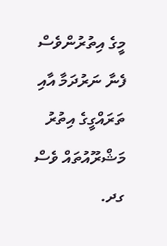މީގެ އިތުރުންވެސް ފެނާ ނަރުދަމާ އާއި ތަރައްގީގެ އިތުރު މަޝްރޫއުތައް ވެސް ގދ.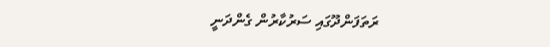ރަތަފަންދޫގައި ސަރުކާރުން ގެންދަނީ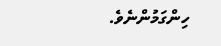ހިންގަމުންނެވެ.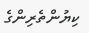ކިޔުންތެރިންގެ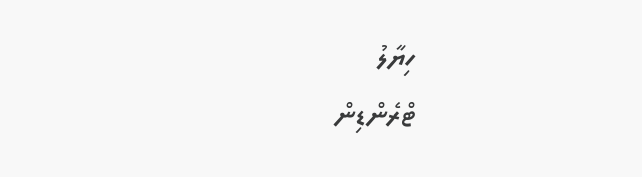ހިޔާލު
ޓްރެންޑިން